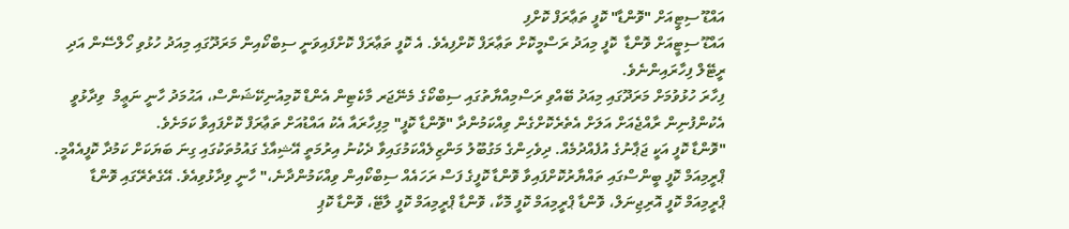އައްޑޫ ސިޓީއަށް "ވޮންޑާ" ކޮފީ ތަޢާރަފް ކޮށްފި
އައްޑޫ ސިޓީއަށް ވޮންޑާ  ކޮފީ މިއަދު ރަސްމީކޮށް ތަޢާރަފް ކޮށްފިއެވެ. އެ ކޮފީ ތަޢާރަފް ކޮށްފައިވަނީ ސިބްކޯއިން މަރަދޫގައި މިއަދު ހުޅުވި ހޯލްސޭން އަދި ރީޓޭލް ފިހާރައިންނެވެ.
ފިހާރަ ހުޅުވުމަށް މަރަދޫގައި މިއަދު ބޭއްވި ރަސްމިއްޔާތުގައި ސިބްކޯގެ މެނޭޖަރ މާކެޓިން އެންޑް ކޮމިއުނިކޭޝަންސް، އަޙުމަދު ހާނީ ނަޢީމް  ވިދާޅުވީ އެކުންފުނިން ރާއްޖެއަށް އަލަށް އެތެރެކޮށްގެން ވިއްކަމުންދާ "ވޮންޑާ ކޮފީ" މިފިހާރައާ އެކު އައްޑުއަށް ތަޢާރަފް ކޮށްފައިވާ ކަމަށެވެ.
"ވޮންޑާ ކޮފީ އަކީ ޖަޕާނުގެ އުފެއްދުމެއް. ދިވެހިންގެ މަގުބޫލު މަންޒިލެއްކަމުގައިވާ ދެކުނު އިރުމަތީ އޭޝިއާގެ ގައުމުތަކުގައި ގިނަ ބަޔަކަށް ކަމުދާ ކޮފީއެއްމީ. ޕްރީމިއަމް ކޮފީ ބީންސްގައި ތައްޔާރުކޮށްފައިވާ ވޮންޑާ ކޮފީގެ ފަސް ރަހައެއް ސިބްކޯއިން ވިއްކަމުންދާނެ،" ހާނީ ވިދާޅުވިއެވެ. އޭގެތެރޭގައި ވޮންޑާ ޕްރީމިއަމް ކޮފީ އޮރިޖިނަލް، ވޮންޑާ ޕްރީމިއަމް ކޮފީ މޮކާ، ވޮންޑާ ޕްރީމިއަމް ކޮފީ ލާޓޭ، ވޮންޑާ ކޮޕި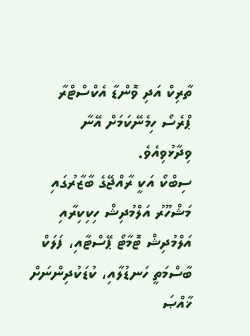ތާރިކް އަދި ވޮންޑާ އެކްސްޓްރާ ޕްރެސޯ ހިމެނޭކަމަށް އޭނާ ވިދާޅުވިއެވެ.
ސިބްކޯ އަކީ ރާއްޖޭގެ ބާޒާރުގައި މަޝްހޫރު އަލްމުދިޝް ހިކިކިރާއި އަލްމުދިޝް ޓޮމާޓޯ ޕޭސްޓާއި، ފަލަކް ބާސްމަތީ ހަނޑުލާއި، ކުޑަކުދިންނަށް ޚާއްޞަ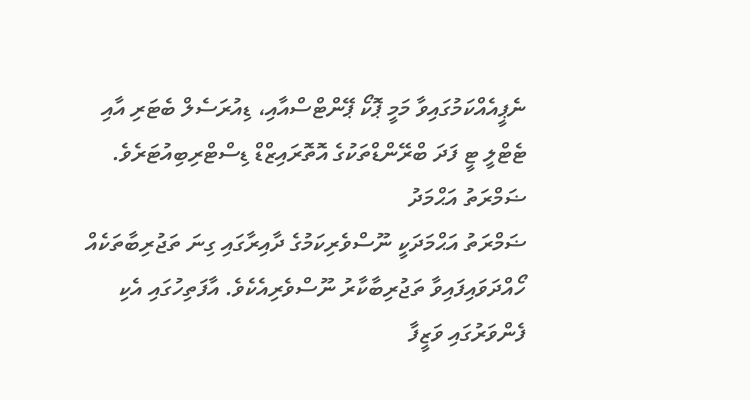ނެޕީއެއްކަމުގައިވާ މަމީ ޕޮކޯ ޕޭންޓްސްއާއި، ޑިއުރަސެލް ބެޓަރި އާއި ޓެޓްލީ ޓީ ފަދަ ބްރޭންޑްތަކުގެ އޮތޮރައިޒްޑް ޑިސްޓްރިބިއުޓަރެވެ.
ޟަމްރަތު އަޙްމަދު
ޟަމްރަތު އަޙްމަދަކީ ނޫސްވެރިކަމުގެ ދާއިރާގައި ގިނަ ތަޖުރިބާތަކެއް ހޯއްދަވައިފައިވާ ތަޖުރިބާކާރު ނޫސްވެރިއެކެވެ. އާފަތިހުގައި އެކި ފެންވަރުގައި ވަޒީފާ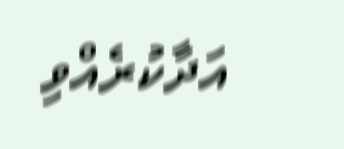އަދާކުރެއްވި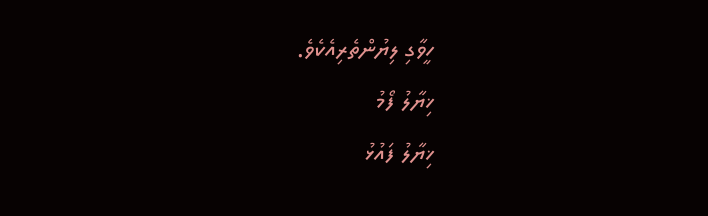ހީވާގި ލިޔުންތެރިއެކެވެ.
ޚިޔާލު ފޯމު
ޚިޔާލު ފައުޅު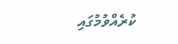ކުރެއްވުމުގައި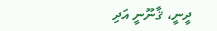ދީނީ، ޤާނޫނީ އަދި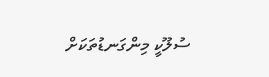ސުލޫކީ މިންގަނޑުތަކަށް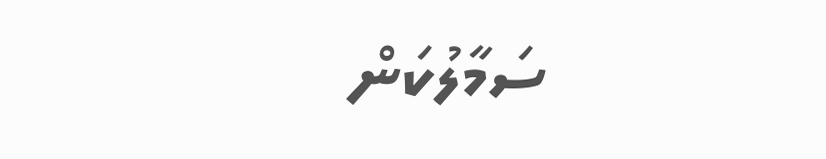ސަމާލުކަން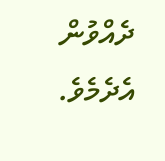ދެއްވުން އެދެމެވެ.